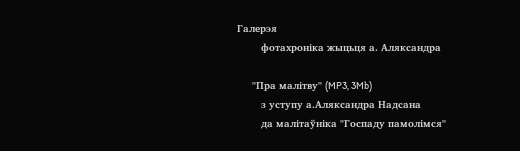Галерэя
        фотахроніка жыцьця а. Аляксандра

     "Пра малітву" (MP3, 3Mb)
        з уступу а.Аляксандра Надсана
        да малітаўніка "Госпаду памолімся"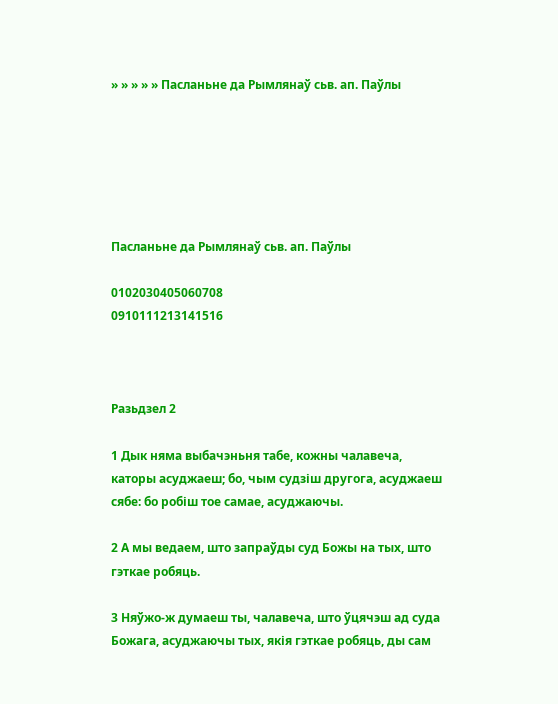» » » » » Пасланьне да Рымлянаў сьв. ап. Паўлы






Пасланьне да Рымлянаў сьв. ап. Паўлы

0102030405060708
0910111213141516



Разьдзел 2

1 Дык няма выбачэньня табе, кожны чалавеча, каторы асуджаеш; бо, чым судзіш другога, асуджаеш сябе: бо робіш тое самае, асуджаючы.

2 А мы ведаем, што запраўды суд Божы на тых, што гэткае робяць.

3 Няўжо-ж думаеш ты, чалавеча, што ўцячэш ад суда Божага, асуджаючы тых, якія гэткае робяць, ды сам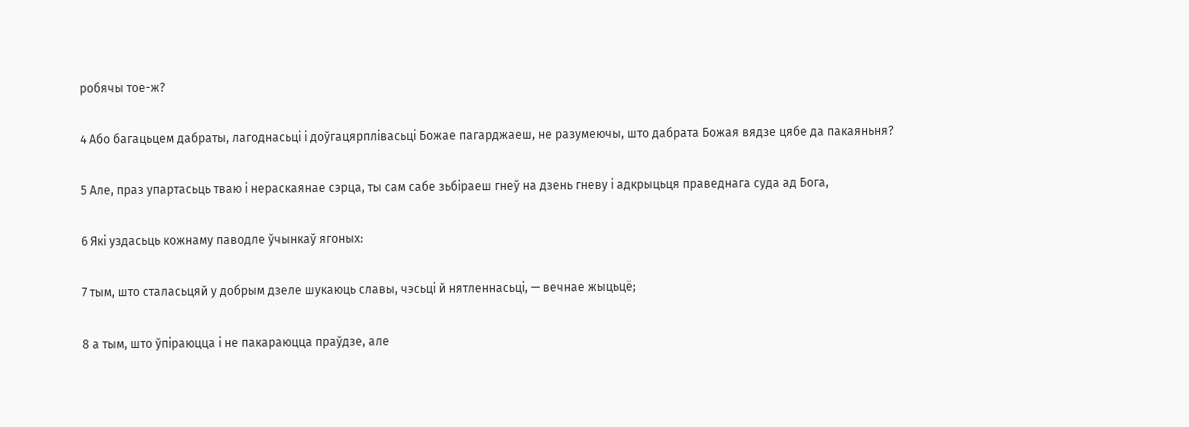робячы тое-ж?

4 Або багацьцем дабраты, лагоднасьці і доўгацярплівасьці Божае пагарджаеш, не разумеючы, што дабрата Божая вядзе цябе да пакаяньня?

5 Але, праз упартасьць тваю і нераскаянае сэрца, ты сам сабе зьбіраеш гнеў на дзень гневу і адкрыцьця праведнага суда ад Бога,

6 Які уздасьць кожнаму паводле ўчынкаў ягоных:

7 тым, што сталасьцяй у добрым дзеле шукаюць славы, чэсьці й нятленнасьці, — вечнае жыцьцё;

8 а тым, што ўпіраюцца і не пакараюцца праўдзе, але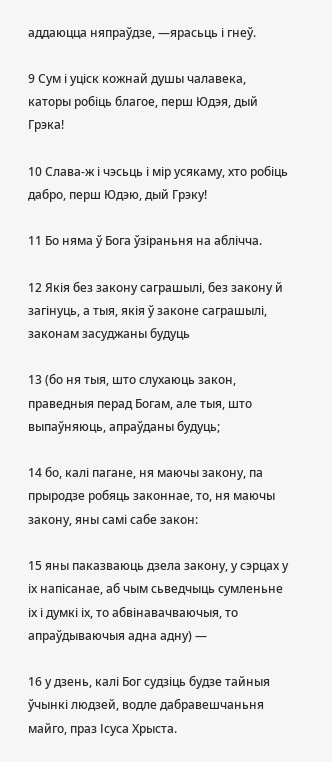аддаюцца няпраўдзе, —ярасьць і гнеў.

9 Сум і уціск кожнай душы чалавека, каторы робіць благое, перш Юдэя, дый Грэка!

10 Слава-ж і чэсьць і мір усякаму, хто робіць дабро, перш Юдэю, дый Грэку!

11 Бо няма ў Бога ўзіраньня на аблічча.

12 Якія без закону саграшылі, без закону й загінуць, а тыя, якія ў законе саграшылі, законам засуджаны будуць

13 (бо ня тыя, што слухаюць закон, праведныя перад Богам, але тыя, што выпаўняюць, апраўданы будуць;

14 бо, калі пагане, ня маючы закону, па прыродзе робяць законнае, то, ня маючы закону, яны самі сабе закон:

15 яны паказваюць дзела закону, у сэрцах у іх напісанае, аб чым сьведчыць сумленьне іх і думкі іх, то абвінавачваючыя, то апраўдываючыя адна адну) —

16 у дзень, калі Бог судзіць будзе тайныя ўчынкі людзей, водле дабравешчаньня майго, праз Ісуса Хрыста.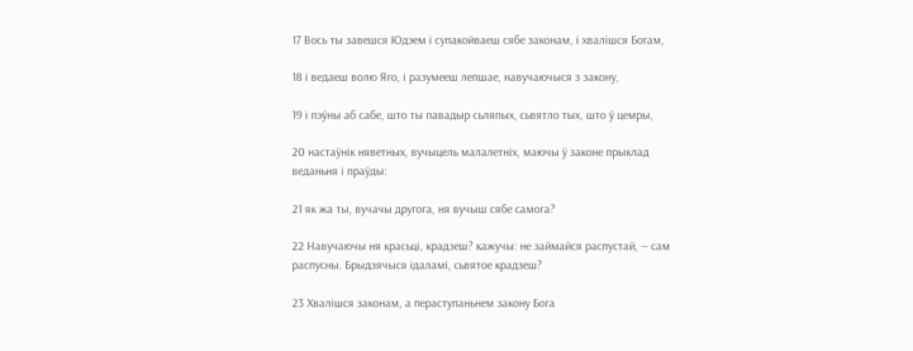17 Вось ты завешся Юдэем і супакойваеш сябе законам, і хвалішся Богам,

18 і ведаеш волю Яго, і разумееш лепшае, навучаючыся з закону,

19 і пэўны аб сабе, што ты павадыр сьляпых, сьвятло тых, што ў цемры,

20 настаўнік няветных, вучыцель малалетніх, маючы ў законе прыклад веданьня і праўды:

21 як жа ты, вучачы другога, ня вучыш сябе самога?

22 Навучаючы ня красьці, крадзеш? кажучы: не займайся распустай, — сам распусны. Брыдзячыся ідаламі, сьвятое крадзеш?

23 Хвалішся законам, а пераступаньнем закону Бога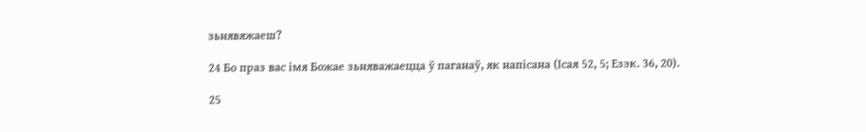зьнявяжаеш?

24 Бо праз вас імя Божае зьняважаецца ў паганаў, як напісана (Ісая 52, 5; Езэк. 36, 20).

25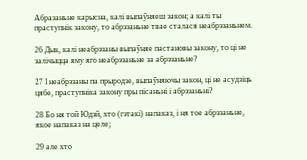Абразаньне карысна, калі выпаўняеш закон; а калі ты праступнік закону, то абрэзаньне твае сталася неабрэзаньнем.

26 Дык, калі неабрэзаны выпаўняе пастановы закону, то ці не залічыцца яму яго неабрэзаньне за абрэзаньне?

27 I неабрэзаны па прыродзе, выпаўняючы закон, ці не асудзіць цябе, праступніка закону пры пісаньні і абрэзаньні?

28 Бо ня той Юдэй, хто (гэтакі) напаказ, і ня тое абрэзаньне, якое напаказ на целе;

29 але хто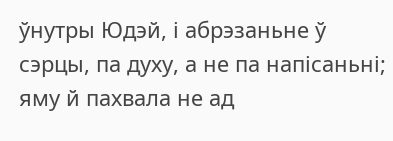ўнутры Юдэй, і абрэзаньне ў сэрцы, па духу, а не па напісаньні; яму й пахвала не ад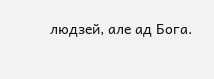людзей, але ад Бога.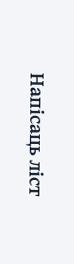Напісаць ліст